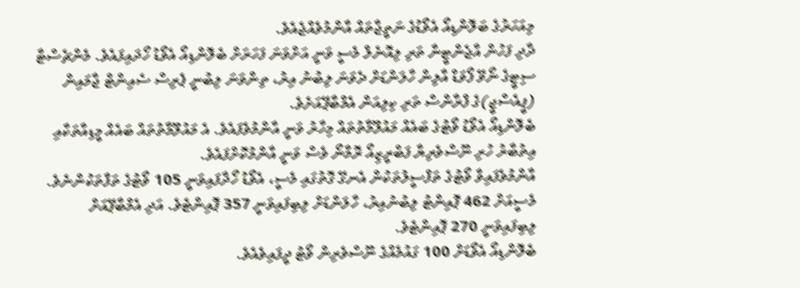މިއަހަރުގެ ބަލޮންޑިއޯ އެވޯޑުގެ ނަތީޖާތައް އާންމުވެއްޖެއެވެ.
ދާދި ފަހުން އާޖެންޓީނާ ތަރި ލިއޮނެލް މެސީ ވަނީ އަށްވަނަ ފަހަރަށް ބެލޮންޑިއޯ އެވޯޑު ހޯދައިފައެވެ. މެންޗެސްޓާ ސިޓީގެ ނޯވޭ ފޯވަޑް އާލިން ހާލަންޑަށް ދެވަނަ ލިބުނު އިރު، ތިންވަނަ ލިބުނީ ޕެރިސް ސެއިންޓް ޖާމައިން (ޕީއެސްޖީ)ގެ ފްރާންސް ތަރި ކިލިއަން އެމްބާޕޭއަށެވެ.
ބެލޮންޑިއޯ އެވޯޑު ވޯޓުގެ ބައެއް މައުލޫމާތުތައް މިހާރު ވަނީ އާންމުވެފައެވެ. އެ މައުލޫމާތުތައް ބައެއް މީޑިއާތަކާއި އިތުބާރު ހުރި ނޫސްވެރިޔާ ފަބްރީޒިއޯ ރޮމާނޯ ވެސް ވަނީ އާންމުކޮށްފައެވެ.
އާންމުވެފައިވާ ވޯޓުގެ ތަފްސީލުތަކުން އެނގޭ ގޮތުގައި މެސީ، އެވޯޑު ހޯދާފައިވަނީ 105 ވޯޓުގެ ތަފާތަކުންނެވެ. މެސީއަށް 462 ޕޮއިންޓު ލިބުނުއިރު، ހާލަންޑަށް ލިބިފައިވަނީ 357 ޕޮއިންޓެވެ. އަދި އެމްބާޕޭއަށް ލިބިފައިވަނީ 270 ޕޮއިންޓެވެ.
ބެލޮންޑިއޯ އެވޯޑަށް 100 ގައުމެއްގެ ނޫސްވެރިން ވޯޓު ދީފައިވެއެވެ.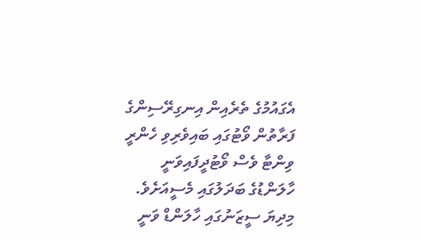އެގައުމުގެ ތެރެއިން އިނގިރޭސިންގެ ފަރާތުން ވޯޓުގައި ބައިވެރިވި ހެންރީ ވިންޓާ ވެސް ވޯޓުދީފައިވަނީ ހާލަންޑުގެ ބަދަލުގައި މެސީއަށެވެ.
މިދިޔަ ސީޒަނުގައި ހާލަންޑް ވަނީ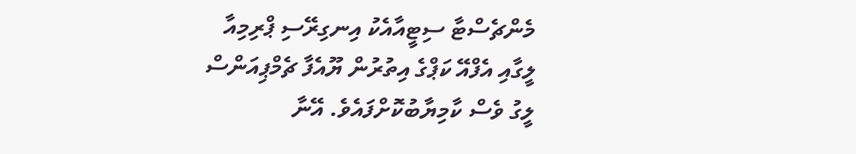މެންޗެސްޓާ ސިޓީއާއެކު އިނގިރޭސި ޕްރިމިއާ ލީގާއި އެފްއޭ ކަޕްގެ އިތުރުން ޔޫއެފާ ޗެމްޕިއަންސް ލީގު ވެސް ކާމިޔާބުކޮށްފައެވެ. އޭނާ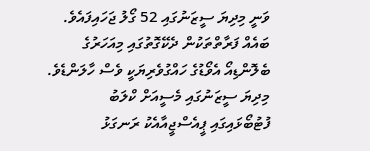ވަނީ މިދިޔަ ސީޒަނުގައި 52 ގޯލު ޖަހައިފައެވެ. ބައެއް ފަރާތްތަކުން ދެކޭގޮތުގައި މިއަހަރުގެ ބެލޮންޑިއޯ އެވޯޑުގެ ހައްގުވެރިޔަކީ ވެސް ހާލަންޑެވެ.
މިދިޔަ ސީޒަނުގައި މެސީއަށް ކްލަބު ފުޓުބޯޅައިގައި ޕީއެސްޖީއާއެކު ރަނގަޅު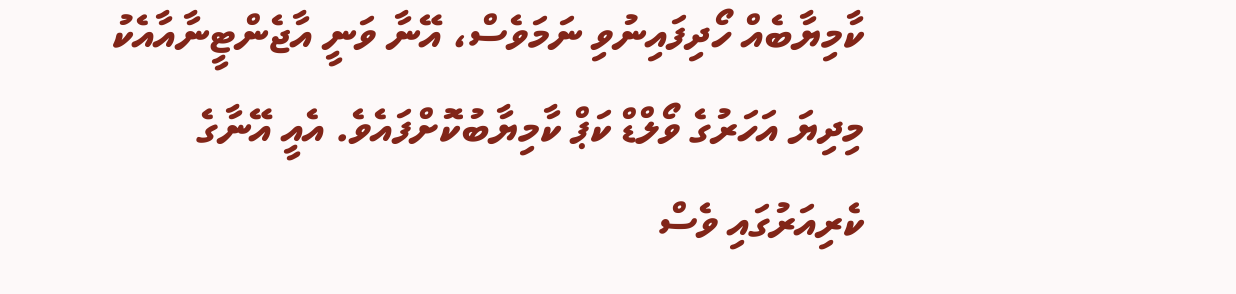ކާމިޔާބެއް ހޯދިފައިނުވި ނަމަވެސް، އޭނާ ވަނީ އާޖެންޓީނާއާއެކު މިދިޔަ އަހަރުގެ ވޯލްޑް ކަޕް ކާމިޔާބުކޮށްފައެވެ. އެއީ އޭނާގެ ކެރިއަރުގައި ވެސް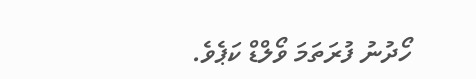ހޯދުނު ފުރަތަމަ ވޯލްޑް ކަޕެވެ.